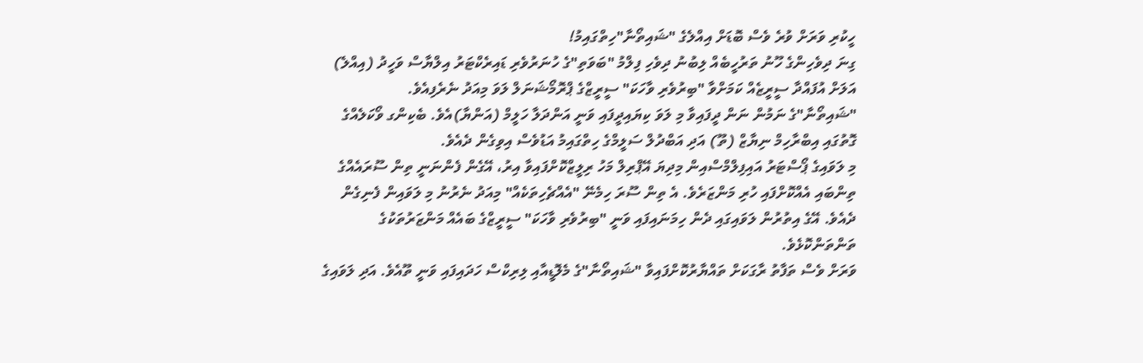ހީކުރި ވަރަށް ވުރެ ވެސް ބޮޑަށް އިއްލެގެ "ޝައިތޯނާ"ހިތްގައިމު!
ގިނަ ދިވެހިންގެ ހޫނު ތަރުހީބެއް ލިބުނު ދިވެހި ފިލްމު "ބަވަތި"ގެ ހުނަރުވެރި ޑައިރެކްޓަރު އިލްޔާސް ވަހީދު (އިއްލެ) އަލަށް އުފައްދާ ސީރީޒެއް ކަމަށްވާ "ބިރުވެރި ވާހަކަ" ސީރީޒްގެ ޕްރޮމޯޝަނަލް ލަވަ މިއަދު ނެރެފިއެވެ.
"ޝައިތޯނާ"ގެ ނަމުން ނަން ދީފައިވާ މި ލަވަ ކިޔައިދީފައި ވަނީ އަންދަލާ ހަލީމް (އަންޔާ)އެވެ. ބެކިންގ ވޯކަލެއްގެ ގޮތުގައި އިބްރާހިމް ނިޔާޒް (ތޫ) އަދި އަބްދުލް ސަލީމްގެ ހިތްގައިމު އަޑުވެސް އިވިގެން ދެއެވެ.
މި ލަވައިގެ ޕޯސްޓަރު އައިފިލްމްސްއިން މިދިޔަ އޭޕްރިލް މަހު ރިލީޒްކޮށްފައިވާ އިރު، އޭގެން ފެންނަނީ ތިން ސޫރައެއްގެ ތިންބައި އެއްކޮށްފައި ހުރި މަންޒަރެވެ. އެ ތިން ސޫރަ ހިމެނޭ "އެއްޗެހިތަކެއް" މިއަދު ނެރުނު މި ލަވައިން ފެނިގެން ދެއެވެ. އޭގެ އިތުރުން ލަވައިގައި ދެން ހިމަނައިފައި ވަނީ "ބިރުވެރި ވާހަކަ" ސީރީޒްގެ ބައެއް މަންޒަރުތަކުގެ ތަންތަންކޮޅެވެ.
ވަރަށް ވެސް ތަފާތު ރާގަކަށް ތައްޔާރުކޮށްފައިވާ "ޝައިތޯނާ"ގެ މެލޮޑީއާއި ލިރިކްސް ހަދައިފައި ވަނީ ތޫއެވެ. އަދި ލަވައިގެ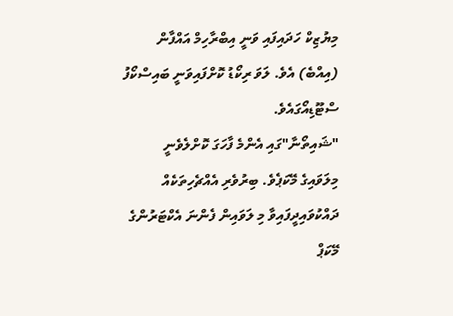މިޔުޒިކް ހަދައިފައި ވަނީ އިބްރާހިމް އައްފާން (އިއްބެ) އެވެ. ލަވަ ރިކޯޑު ކޮށްފައިވަނީ ބައިސްކޯފު ސްޓޫޑިއޯގައެވެ.
"ޝައިތޯނާ"ގައި އެންމެ ފާހަގަ ކޮށްލެވެނީ މިލަވައިގެ މޭކަޕެވެ. ބިރުވެރި އެއްޗެހިތަކެއް ދައްކުވައިދީފައިވާ މި ލަވައިން ފެންނަ އެކްޓަރުންގެ މޭކަޕް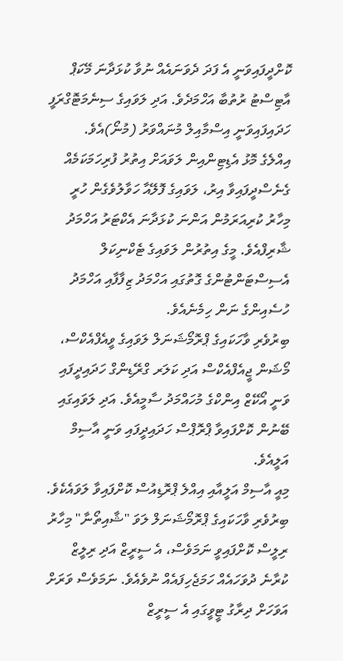ކޮށްދީފައިވަނީ އެ ފަދަ ދެވަނައެއް ނުވާ ކުޅަދާނަ މޭކަޕް އާޓިސްޓު ރުތުބާ އަހްމަދެވެ. އަދި ލަވައިގެ ސިނެމަޓޮގްރަފީ ހަދައިފައިވަނީ އިސްމާއިލް މުނައްވަރު (މުނޯ)އެވެ.
އިއްލެގެ މޮޅު އެޑިޓިންއިން ލަވައަށް އިތުރު ފުރިހަމަކަމެއް ގެނެސްދީފައިވާ އިރު، ލަވައިގެ ފޮލޭއާ ހަވާލުވެގެން ހުރީ މިހާރު ކުރިއަރަމުން އަންނަ ކުޅަދާނަ އެކްޓަރު އަހްމަދު ޝާރިފްއެވެ. މީގެ އިތުރުން ލަވައިގެ ޓެކްނިކަލް އެސިސްޓަންޓުންގެ ގޮތުގައި އަހްމަދު ޒިފާފާއި އަހްމަދު ހުސެއިންގެ ނަން ހިމެނެއެވެ.
ބިރުވެރި ވާހަކައިގެ ޕްރޮމޯޝަނަލް ލަވައިގެ ވީއެފްއެކްސް، މޯޝަން ޖީއެފްއެކްސް އަދި ކަލަރ ގްރޭޑިންގް ހަދައިދީފައި ވަނީ އޯކޭޒް އިންކްގެ މުހައްމަދު ސާމީއެވެ. އަދި ލަވައިގައި ބޭނުން ކޮށްފައިވާ ޕްރޮޕްސް ހަދައިދީފައި ވަނީ އާސިމް އަލީއެވެ.
މިއީ އާސިމް އަލީއާއި އިއްލެ ޕްރޮޑިއުސް ކޮށްފައިވާ ލަވައެކެވެ.
ބިރުވެރި ވާހަކައިގެ ޕްރޮމޯޝަނަލް ލަވަ "ޝާއިތޯނާ" މިހާރު ރިލީސް ކޮށްފައިވީ ނަމަވެސް، އެ ސީރީޒް އަދި ރިލީޒް ކުރާނެ ދުވަހައެއް ހަމަޖެހިފައެއް ނުވެއެވެ. ނަމަވެސް ވަރަށް އަވަހަށް ދިރާގު ޓީވީގައި އެ ސީރީޒް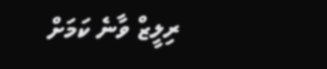ރިލީޒް ވާނެ ކަމަށް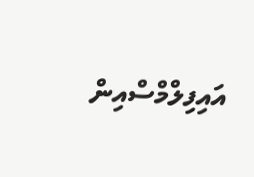އައިފިލްމްސްއިން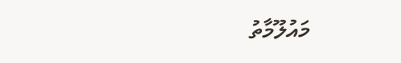މައުލޫމާތު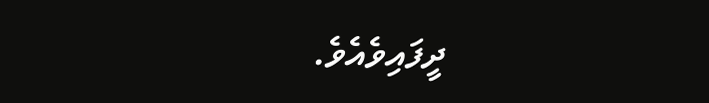ދީފައިވެއެވެ.